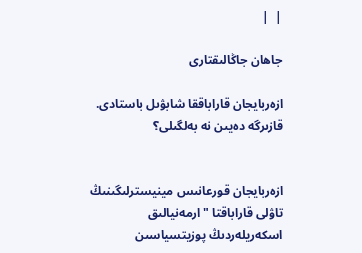|  |

جاھان جاڭالىقتارى

ازەربايجان قاراباققا شابۋىل باستادى. قازىرگە دەيىن نە بەلگىلى؟


ازەربايجان قورعانىس مينيسترلىگىنىڭ تاۋلى قاراباقتا "ارمەنيالىق اسكەريلەردىڭ پوزيتسياسىن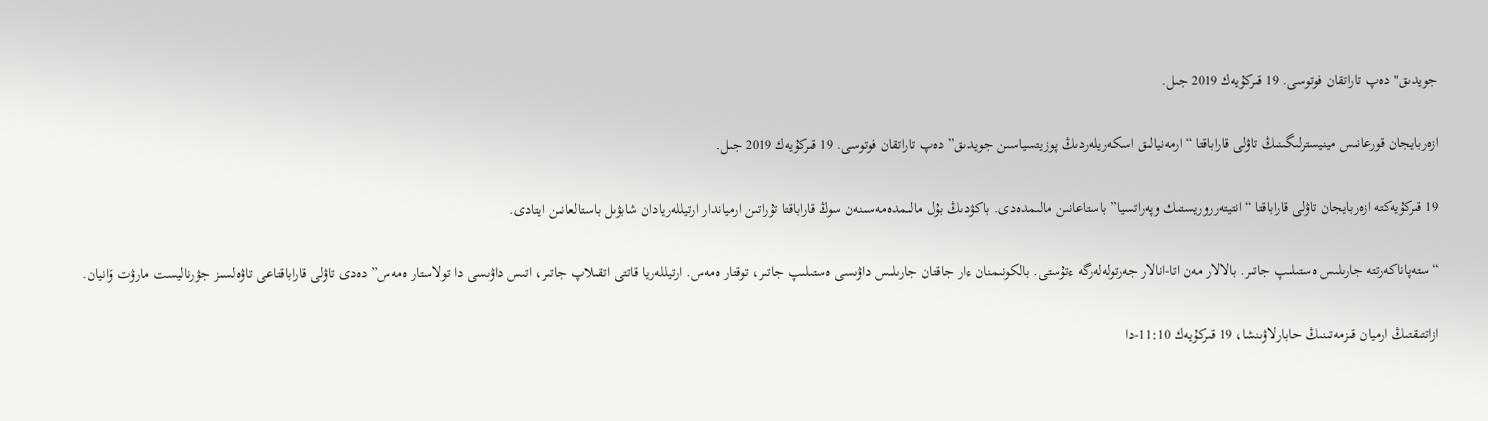جويدىق" دەپ تاراتقان فوتوسى. 19 قىركۇيەك 2019 جىل.

ازەربايجان قورعانىس مينيسترلىگىنىڭ تاۋلى قاراباقتا “ارمەنيالىق اسكەريلەردىڭ پوزيتسياسىن جويدىق” دەپ تاراتقان فوتوسى. 19 قىركۇيەك 2019 جىل.

19 قىركۇيەكتە ازەربايجان تاۋلى قاراباقتا “انتيتەرروريستىك وپەراتسيا” باستاعانىن مالىمدەدى. باكۋدىڭ بۇل مالىمدەمەسىنەن سوڭ قاراباقتا تۇراتىن ارمياندار ارتيللەريادان شابۋىل باستالعانىن ايتادى.

“ستەپاناكەرتتە جارىلىس ەستىلىپ جاتىر. بالالار مەن اتا-انالار جەرتولەلەرگە ءتۇستى. بالكونىمنان ءار جاقتان جارىلىس داۋىسى ەستىلىپ جاتىر، توقتار ەمەس. ارتيللەريا قاتتى اتقىلاپ جاتىر، اتىس داۋىسى دا تولاستار ەمەس” دەدى تاۋلى قاراباقتاعى تاۋەلسىز جۋرناليست مارۋت ۆانيان.

ازاتتىقتىڭ ارميان قىزمەتىنىڭ حابارلاۋىنشا، 19 قىركۇيەك 11:10-دا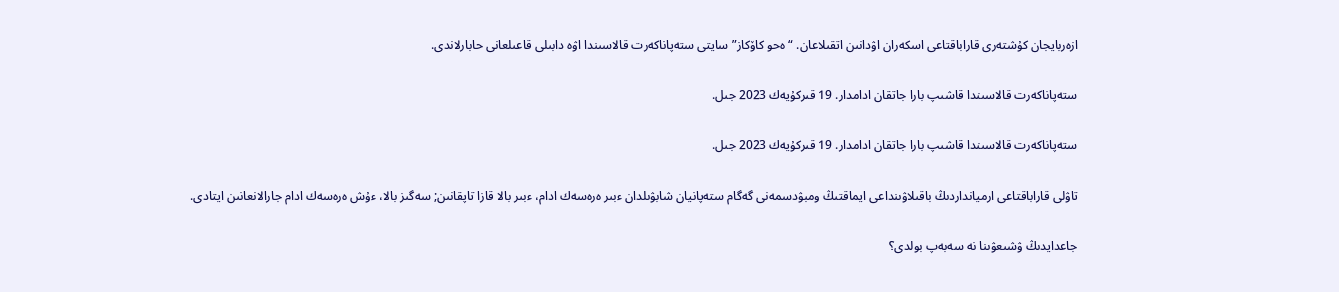ازەربايجان كۇشتەرى قاراباقتاعى اسكەران اۋدانىن اتقىلاعان. “ەحو كاۆكاز” سايتى ستەپاناكەرت قالاسىندا اۋە دابىلى قاعىلعانى حابارلاندى.

ستەپاناكەرت قالاسىندا قاشىپ بارا جاتقان ادامدار. 19 قىركۇيەك 2023 جىل.

ستەپاناكەرت قالاسىندا قاشىپ بارا جاتقان ادامدار. 19 قىركۇيەك 2023 جىل.

تاۋلى قاراباقتاعى ارميانداردىڭ باقىلاۋىنداعى ايماقتىڭ ومبۋدسمەنى گەگام ستەپانيان شابۋىلدان ءبىر ەرەسەك ادام، ءبىر بالا قازا تاپقانىن; سەگىز بالا، ءۇش ەرەسەك ادام جارالانعانىن ايتادى.

جاعدايدىڭ ۋشىعۋىنا نە سەبەپ بولدى؟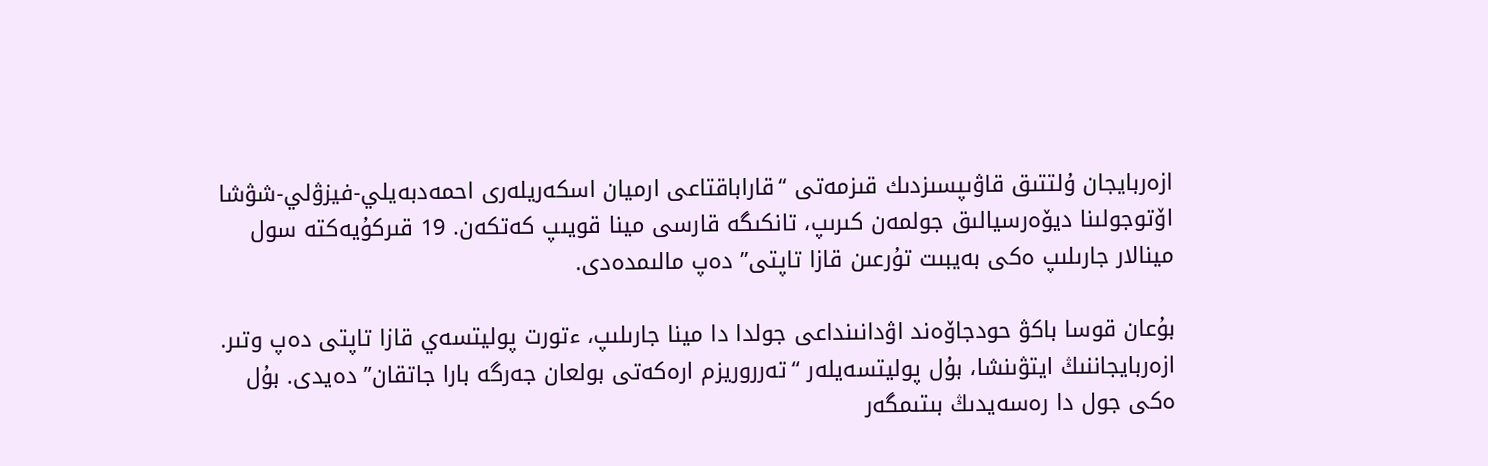ازەربايجان ۇلتتىق قاۋىپسىزدىك قىزمەتى “قاراباقتاعى ارميان اسكەريلەرى احمەدبەيلي-فيزۋلي-شۋشا اۆتوجولىنا ديۆەرسيالىق جولمەن كىرىپ، تانكىگە قارسى مينا قويىپ كەتكەن. 19 قىركۇيەكتە سول مينالار جارىلىپ ەكى بەيبىت تۇرعىن قازا تاپتى” دەپ مالىمدەدى.

بۇعان قوسا باكۋ حودجاۆەند اۋدانىنداعى جولدا دا مينا جارىلىپ، ءتورت پوليتسەي قازا تاپتى دەپ وتىر. ازەربايجاننىڭ ايتۋىنشا، بۇل پوليتسەيلەر “تەرروريزم ارەكەتى بولعان جەرگە بارا جاتقان” دەيدى. بۇل ەكى جول دا رەسەيدىڭ بىتىمگەر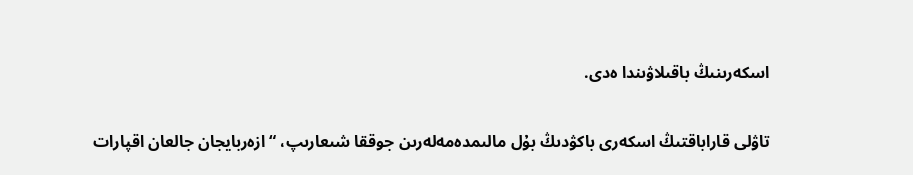اسكەرىنىڭ باقىلاۋىندا ەدى.

تاۋلى قاراباقتىڭ اسكەرى باكۋدىڭ بۇل مالىمدەمەلەرىن جوققا شىعارىپ، “ازەربايجان جالعان اقپارات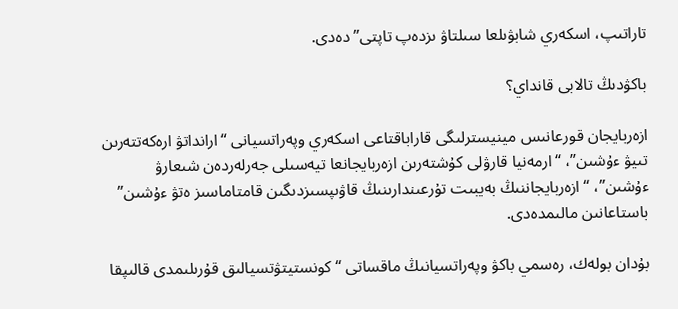تاراتىپ، اسكەري شابۋىلعا سىلتاۋ ىزدەپ تاپتى” دەدى.

باكۋدىڭ تالابى قانداي؟

ازەربايجان قورعانىس مينيسترلىگى قاراباقتاعى اسكەري وپەراتسيانى “ارانداتۋ ارەكەتتەرىن تىيۋ ءۇشىن”، “ارمەنيا قارۋلى كۇشتەرىن ازەربايجانعا تيەسىلى جەرلەردەن شىعارۋ ءۇشىن”، “ازەربايجاننىڭ بەيبىت تۇرعىندارىنىڭ قاۋىپسىزدىگىن قامتاماسىز ەتۋ ءۇشىن” باستاعانىن مالىمدەدى.

بۇدان بولەك، رەسمي باكۋ وپەراتسيانىڭ ماقساتى “كونستيتۋتسيالىق قۇرىلىمدى قالىپقا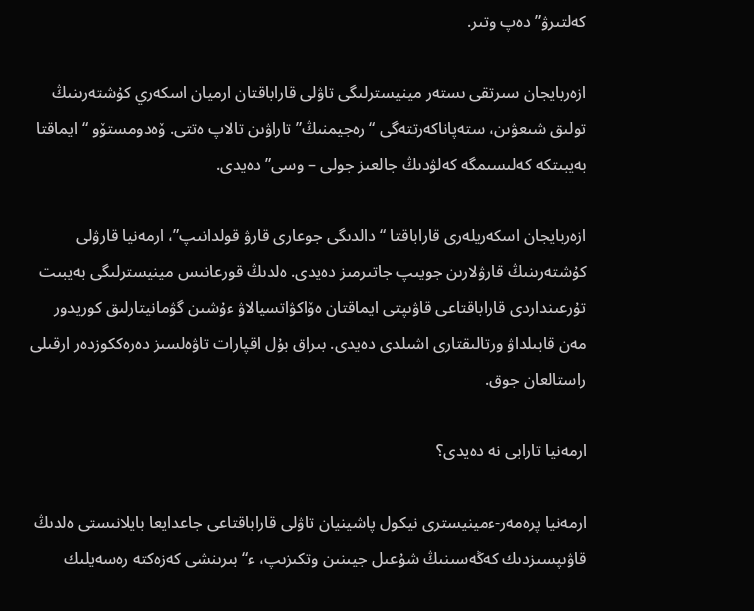كەلتىرۋ” دەپ وتىر.

ازەربايجان سىرتقى ىستەر مينيسترلىگى تاۋلى قاراباقتان ارميان اسكەري كۇشتەرىنىڭ تولىق شىعۋىن، ستەپاناكەرتتەگى “رەجيمنىڭ” تاراۋىن تالاپ ەتتى. ۆەدومستۆو “ايماقتا بەيبىتكە كەلىسىمگە كەلۋدىڭ جالعىز جولى – وسى” دەيدى.

ازەربايجان اسكەريلەرى قاراباقتا “دالدىگى جوعارى قارۋ قولدانىپ”، ارمەنيا قارۋلى كۇشتەرىنىڭ قارۋلارىن جويىپ جاتىرمىز دەيدى. ەلدىڭ قورعانىس مينيسترلىگى بەيبىت تۇرعىنداردى قاراباقتاعى قاۋىپتى ايماقتان ەۆاكۋاتسيالاۋ ءۇشىن گۋمانيتارلىق كوريدور مەن قابىلداۋ ورتالىقتارى اشىلدى دەيدى. بىراق بۇل اقپارات تاۋەلسىز دەرەككوزدەر ارقىلى راستالعان جوق.

ارمەنيا تارابى نە دەيدى؟

ارمەنيا پرەمەر-ءمينيسترى نيكول پاشينيان تاۋلى قاراباقتاعى جاعدايعا بايلانىستى ەلدىڭ قاۋىپسىزدىك كەڭەسىنىڭ شۇعىل جيىنىن وتكىزىپ، ء“بىرىنشى كەزەكتە رەسەيلىك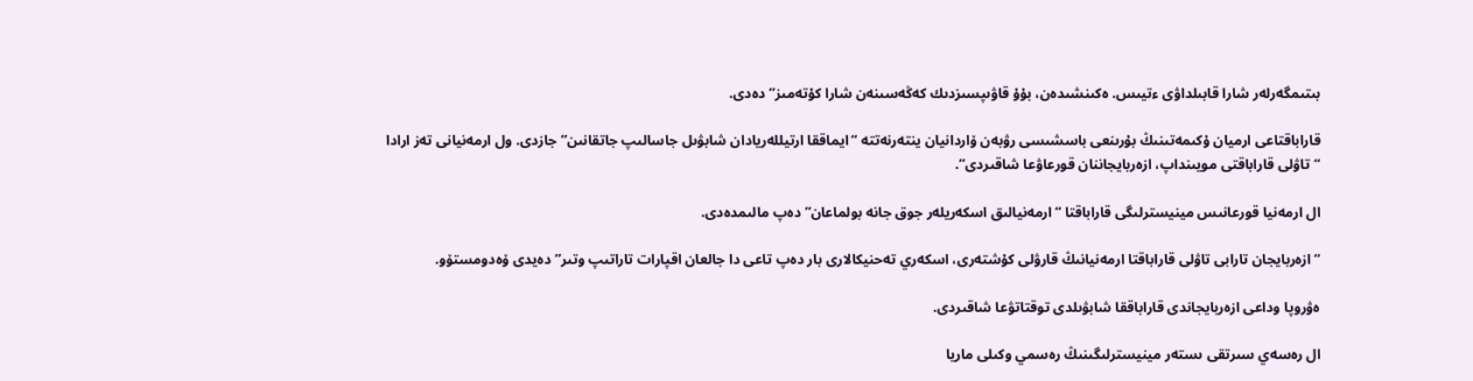بىتىمگەرلەر شارا قابىلداۋى ءتيىس. ەكىنشىدەن، بۇۇ قاۋىپسىزدىك كەڭەسىنەن شارا كۇتەمىز” دەدى.

قاراباقتاعى ارميان ۇكىمەتىنىڭ بۇرىنعى باسشىسى رۋبەن ۆاردانيان ينتەرنەتتە “ايماققا ارتيللەريادان شابۋىل جاسالىپ جاتقانىن” جازدى. ول ارمەنيانى تەز ارادا “تاۋلى قاراباقتى مويىنداپ، ازەربايجاننان قورعاۋعا شاقىردى”.

ال ارمەنيا قورعانىس مينيسترلىگى قاراباقتا “ارمەنيالىق اسكەريلەر جوق جانە بولماعان” دەپ مالىمدەدى.

“ازەربايجان تارابى تاۋلى قاراباقتا ارمەنيانىڭ قارۋلى كۇشتەرى، اسكەري تەحنيكالارى بار دەپ تاعى دا جالعان اقپارات تاراتىپ وتىر” دەيدى ۆەدومستۆو.

ەۋروپا وداعى ازەربايجاندى قاراباققا شابۋىلدى توقتاتۋعا شاقىردى.

ال رەسەي سىرتقى ىستەر مينيسترلىگىنىڭ رەسمي وكىلى ماريا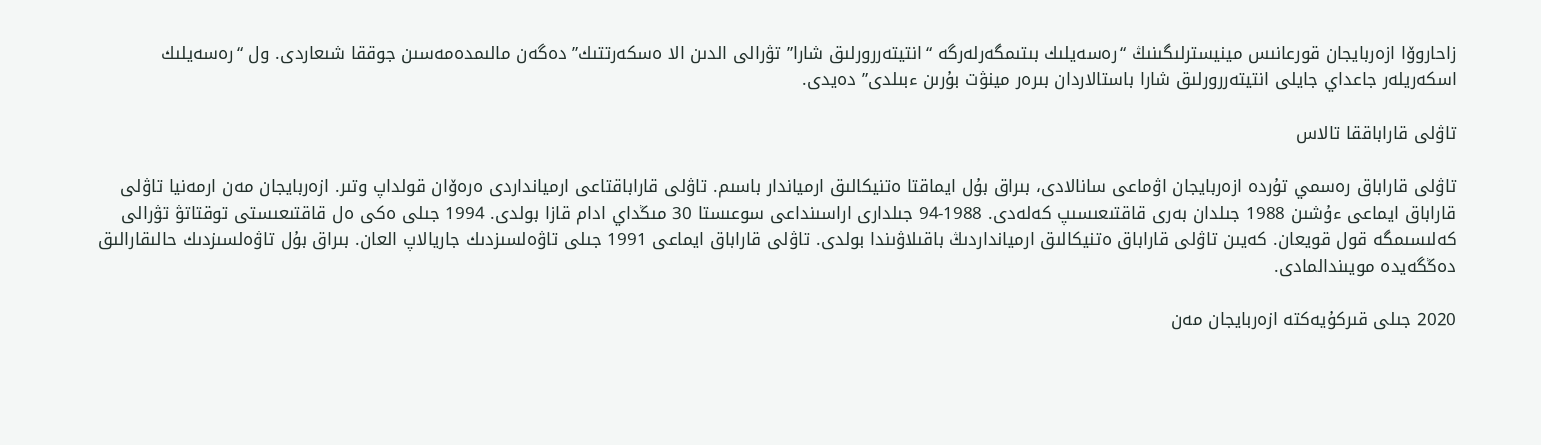زاحاروۆا ازەربايجان قورعانىس مينيسترلىگىنىڭ “رەسەيلىك بىتىمگەرلەرگە “انتيتەررورلىق شارا” تۋرالى الدىن الا ەسكەرتتىك” دەگەن مالىمدەمەسىن جوققا شىعاردى. ول “رەسەيلىك اسكەريلەر جاعداي جايلى انتيتەررورلىق شارا باستالاردان بىرەر مينۋت بۇرىن ءبىلدى” دەيدى.

تاۋلى قاراباققا تالاس

تاۋلى قاراباق رەسمي تۇردە ازەربايجان اۋماعى سانالادى، بىراق بۇل ايماقتا ەتنيكالىق ارمياندار باسىم. تاۋلى قاراباقتاعى ارميانداردى ەرەۆان قولداپ وتىر. ازەربايجان مەن ارمەنيا تاۋلى قاراباق ايماعى ءۇشىن 1988 جىلدان بەرى قاقتىعىسىپ كەلەدى. 1988-94 جىلدارى اراسىنداعى سوعىستا 30 مىڭداي ادام قازا بولدى. 1994 جىلى ەكى ەل قاقتىعىستى توقتاتۋ تۋرالى كەلىسىمگە قول قويعان. كەيىن تاۋلى قاراباق ەتنيكالىق ارميانداردىڭ باقىلاۋىندا بولدى. تاۋلى قاراباق ايماعى 1991 جىلى تاۋەلسىزدىك جاريالاپ العان. بىراق بۇل تاۋەلسىزدىك حالىقارالىق دەڭگەيدە مويىندالمادى.

2020 جىلى قىركۇيەكتە ازەربايجان مەن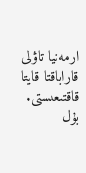ارمەنيا تاۋلى قاراباقتا قايتا قاقتىعىستى. بۇل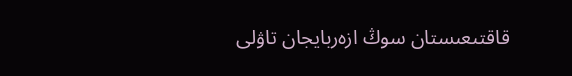قاقتىعىستان سوڭ ازەربايجان تاۋلى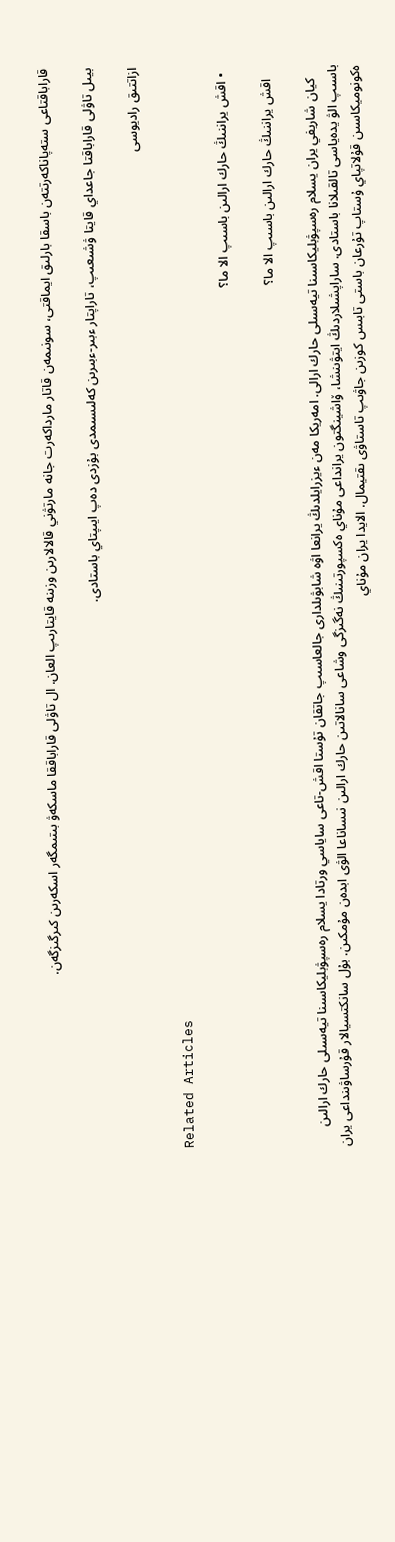قاراباقتاعى ستەپاناكەرتتەن باسقا بارلىق ايماقتى، سونىمەن قاتار مارداكەرت جانە مارتۋني قالالارىن وزىنە قايتارىپ العان. ال تاۋلى قاراباققا ماسكەۋ بىتىمگەر اسكەرىن كىرگىزگەن.

بيىل تاۋلى قاراباقتا جاعداي قايتا ۋشىعىپ، تاراپتار ءبىر-ءبىرىن كەلىسىمدى بۇزدى دەپ ايىپتاي باستادى.

ازاتتىق راديوسى

Related Articles

  • اقش يراننىڭ حارك ارالىن باسىپ الا ما؟

    اقش يراننىڭ حارك ارالىن باسىپ الا ما؟

    كيان شاريفي يران يسلام رەسپۋبليكاسىنا تيەسىلى حارك ارالى. امەريكا مەن ءيزرايلدىڭ يرانعا اۋە شابۋىلدارى جالعاسىپ جاتقان تۇستا اقش-تاعى ساياسي ورتادا يسلام رەسپۋبليكاسىنا تيەسىلى حارك ارالىن باسىپ الۋ يدەياسى تالقىلانا باستادى. ساراپشىلاردىڭ ايتۋىنشا، ۆاشينگتون يرانداعى مۇناي ەكسپورتىنىڭ نەگىزگى وشاعى سانالاتىن حارك ارالىن نىساناعا الۋى ابدەن مۇمكىن. بۇل سانكتسيالار قۇرساۋىنداعى يران ەكونوميكاسىن قۇلاتپاي ۇستاپ تۇرعان باستى تابىس كوزىن جاۋىپ تاستاۋى ىقتيمال. الايدا يران مۇناي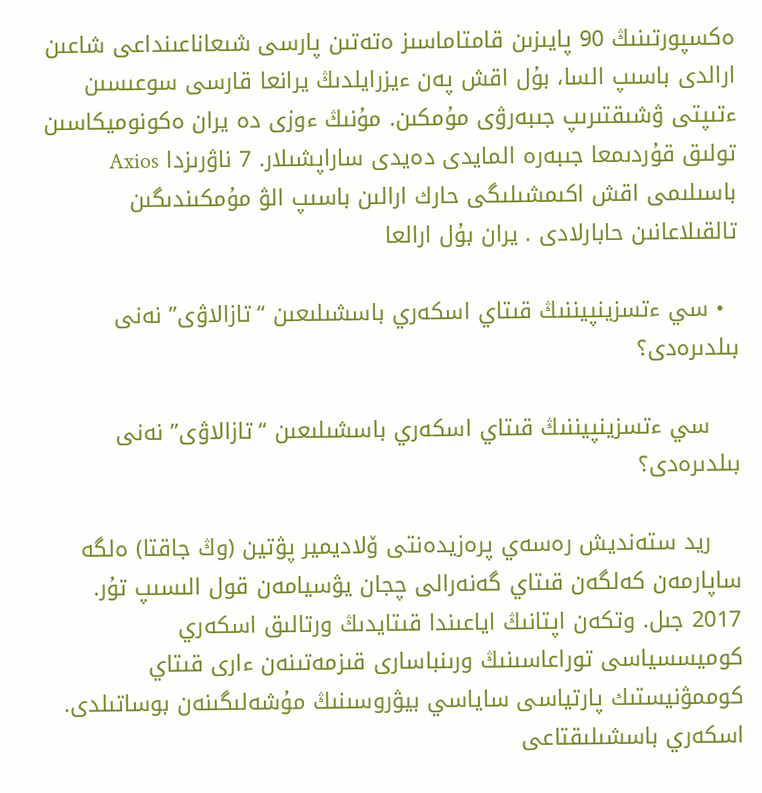ەكسپورتىنىڭ 90 پايىزىن قامتاماسىز ەتەتىن پارسى شىعاناعىنداعى شاعىن ارالدى باسىپ السا، بۇل اقش پەن ءيزرايلدىڭ يرانعا قارسى سوعىسىن ءتىپتى ۋشىقتىرىپ جىبەرۋى مۇمكىن. مۇنىڭ ءوزى دە يران ەكونوميكاسىن تولىق قۇردىمعا جىبەرە المايدى دەيدى ساراپشىلار. 7 ناۋرىزدا Axios باسىلىمى اقش اكىمشىلىگى حارك ارالىن باسىپ الۋ مۇمكىندىگىن تالقىلاعانىن حابارلادى . يران بۇل ارالعا

  • سي ءتسزينپيننىڭ قىتاي اسكەري باسشىلىعىن “تازالاۋى” نەنى بىلدىرەدى؟

    سي ءتسزينپيننىڭ قىتاي اسكەري باسشىلىعىن “تازالاۋى” نەنى بىلدىرەدى؟

    ريد ستەنديش رەسەي پرەزيدەنتى ۆلاديمير پۋتين (وڭ جاقتا) ەلگە ساپارمەن كەلگەن قىتاي گەنەرالى چجان يۋسيامەن قول الىسىپ تۇر. 2017 جىل. وتكەن اپتانىڭ اياعىندا قىتايدىڭ ورتالىق اسكەري كوميسسياسى توراعاسىنىڭ ورىنباسارى قىزمەتىنەن ءارى قىتاي كوممۋنيستىك پارتياسى ساياسي بيۋروسىنىڭ مۇشەلىگىنەن بوساتىلدى. اسكەري باسشىلىقتاعى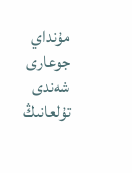مۇنداي جوعارى شەندى تۇلعانىڭ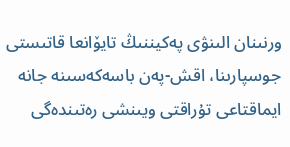ورنىنان الىنۋى پەكيننىڭ تايۆانعا قاتىستى جوسپارىنا، اقش-پەن باسەكەسىنە جانە ايماقتاعى تۇراقتى ويىنشى رەتىندەگى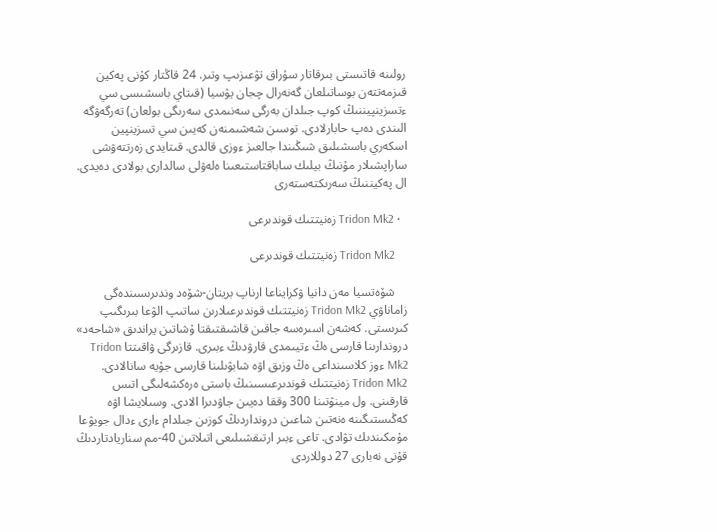رولىنە قاتىستى بىرقاتار سۇراق تۋعىزىپ وتىر. 24 قاڭتار كۇنى پەكين قىزمەتتەن بوساتىلعان گەنەرال چجان يۋسيا (قىتاي باسشىسى سي ءتسزينپيننىڭ كوپ جىلدان بەرگى سەنىمدى سەرىگى بولعان) تەرگەۋگە الىندى دەپ حابارلادى. توسىن شەشىمنەن كەيىن سي تسزينپين اسكەري باسشىلىق شىڭىندا جالعىز ءوزى قالدى. قىتايدى زەرتتەۋشى ساراپشىلار مۇنىڭ بيلىك ساباقتاستىعىنا ەلەۋلى سالدارى بولادى دەيدى. ال پەكيننىڭ سەرىكتەستەرى

  • Tridon Mk2 زەنيتتىك قوندىرعى

    Tridon Mk2 زەنيتتىك قوندىرعى

    شۆەتسيا مەن دانيا ۋكرايناعا ارناپ بريتان-شۆەد وندىرىسىندەگى زاماناۋي Tridon Mk2 زەنيتتىك قوندىرعىلارىن ساتىپ الۋعا بىرىگىپ كىرىستى. كەشەن اسىرەسە جاقىن قاشىقتىقتا ۇشاتىن يراندىق «شاحەد» دروندارىنا قارسى ەڭ ءتيىمدى قارۋدىڭ ءبىرى. قازىرگى ۋاقىتتا Tridon Mk2 ءوز كلاسىنداعى ەڭ وزىق اۋە شابۋىلىنا قارسى جۇيە سانالادى. Tridon Mk2 زەنيتتىك قوندىرعىسىنىڭ باستى ەرەكشەلىگى اتىس قارقىنى. ول مينۋتىنا 300 وققا دەيىن جاۋدىرا الادى. وسىلايشا اۋە كەڭىستىگىنە ەنەتىن شاعىن درونداردىڭ كوزىن جىلدام ءارى ءدال جويۋعا مۇمكىندىك تۋادى. تاعى ءبىر ارتىقشىلىعى اتىلاتىن 40-مم سناريادتاردىڭ قۇنى نەبارى 27 دوللاردى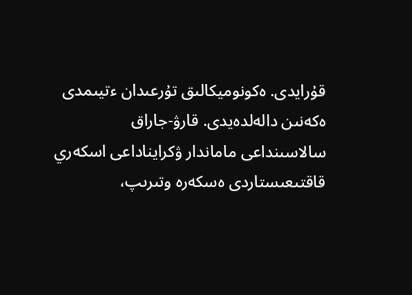قۇرايدى. ەكونوميكالىق تۇرعىدان ءتيىمدى ەكەنىن دالەلدەيدى. قارۋ-جاراق سالاسىنداعى ماماندار ۋكرايناداعى اسكەري قاقتىعىستاردى ەسكەرە وتىرىپ،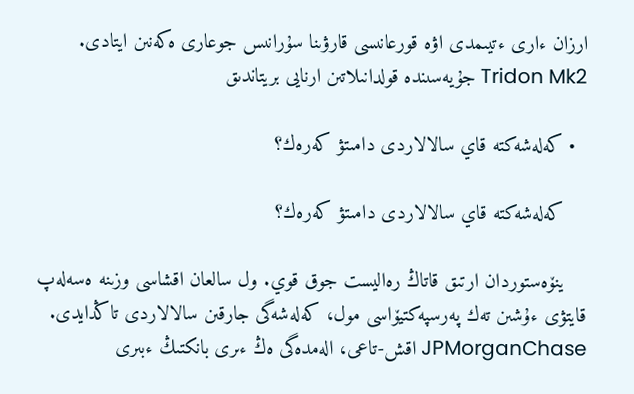ارزان ءارى ءتيىمدى اۋە قورعانىسى قارۋىنا سۇرانىس جوعارى ەكەنىن ايتادى. Tridon Mk2 جۇيەسىندە قولدانىلاتىن ارنايى بريتاندىق

  • كەلەشەكتە قاي سالالاردى دامىتۋ كەرەك؟

    كەلەشەكتە قاي سالالاردى دامىتۋ كەرەك؟

    ينۆەستوردان ارتىق قاتاڭ رەاليست جوق قوي. ول سالعان اقشاسى وزىنە ەسەلەپ قايتۋى ءۇشىن تەك پەرسپەكتيۆاسى مول، كەلەشەگى جارقىن سالالاردى تاڭدايدى. JPMorganChase اقش-تاعى، الەمدەگى ەڭ ءىرى بانكتىڭ ءبىرى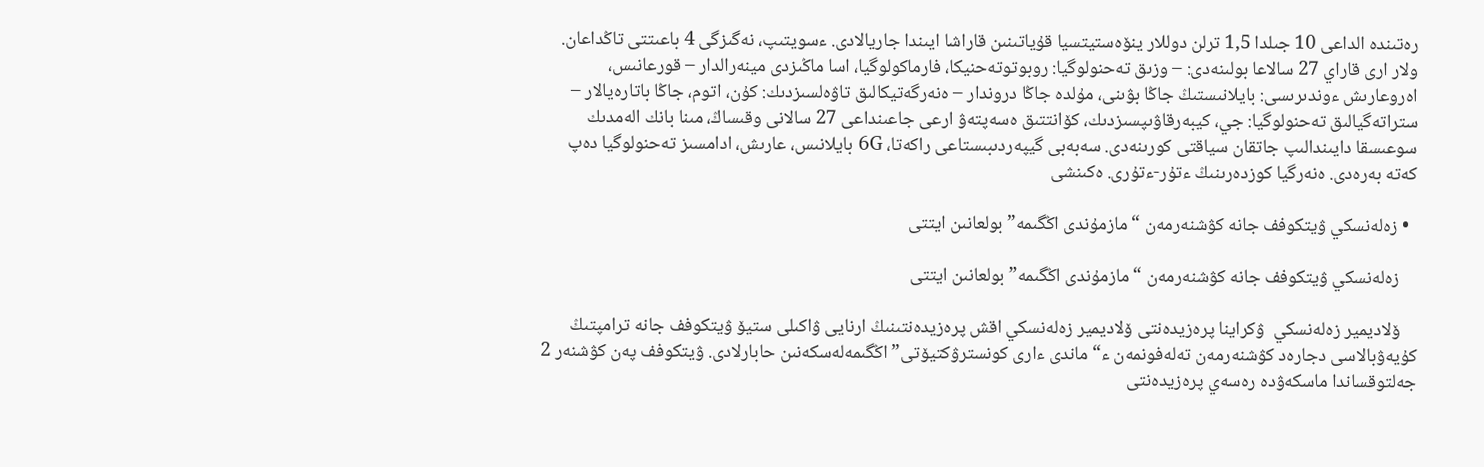رەتىندە الداعى 10 جىلدا 1,5 ترلن دوللار ينۆەستيتسيا قۇياتىنىن قاراشا ايىندا جاريالادى. ءسويتىپ، نەگىزگى 4 باعىتتى تاڭداعان. ولار ارى قاراي 27 سالاعا بولىنەدى: – وزىق تەحنولوگيا: روبوتوتەحنيكا، فارماكولوگيا، اسا ماڭىزدى مينەرالدار – قورعانىس، اەروعارىش ءوندىرىسى: بايلانىستىڭ جاڭا بۋىنى، مۇلدە جاڭا دروندار – ەنەرگەتيكالىق تاۋەلسىزدىك: كۇن، اتوم، جاڭا باتارەيالار – ستراتەگيالىق تەحنولوگيا: جي، كيبەرقاۋىپسىزدىك، كۆانتتىق ەسەپتەۋ ارعى جاعىنداعى 27 سالانى وقىساڭ، مىنا بانك الەمدىك سوعىسقا دايىندالىپ جاتقان سياقتى كورىنەدى. سەبەبى گيپەردىبىستاعى راكەتا، 6G بايلانىس، عارىش، ادامسىز تەحنولوگيا دەپ كەتە بەرەدى. ەنەرگيا كوزدەرىنىڭ ءتۇر-ءتۇرى. ەكىنشى

  • زەلەنسكي ۋيتكوفف جانە كۋشنەرمەن “مازمۇندى اڭگىمە” بولعانىن ايتتى

    زەلەنسكي ۋيتكوفف جانە كۋشنەرمەن “مازمۇندى اڭگىمە” بولعانىن ايتتى

    ۆلاديمير زەلەنسكي  ۋكراينا پرەزيدەنتى ۆلاديمير زەلەنسكي اقش پرەزيدەنتىنىڭ ارنايى ۋاكىلى ستيۆ ۋيتكوفف جانە ترامپتىڭ كۇيەۋبالاسى دجارەد كۋشنەرمەن تەلەفونمەن ء“ماندى ءارى كونسترۋكتيۆتى” اڭگىمەلەسكەنىن حابارلادى. ۋيتكوفف پەن كۋشنەر 2 جەلتوقساندا ماسكەۋدە رەسەي پرەزيدەنتى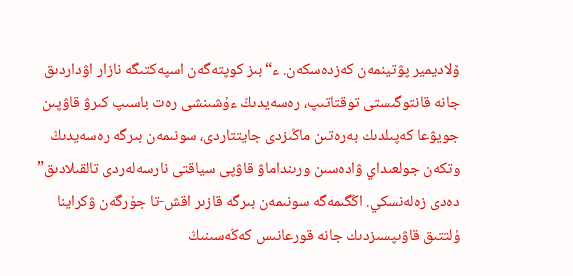ۆلاديمير پۋتينمەن كەزدەسكەن. ء“بىز كوپتەگەن اسپەكتىگە نازار اۋداردىق جانە قانتوگىستى توقتاتىپ، رەسەيدىڭ ءۇشىنشى رەت باسىپ كىرۋ قاۋپىن جويۋعا كەپىلدىك بەرەتىن ماڭىزدى جايتتاردى، سونىمەن بىرگە رەسەيدىڭ وتكەن جولعىداي ۋادەسىن ورىنداماۋ قاۋپى سياقتى نارسەلەردى تالقىلادىق” دەدى زەلەنسكي. اڭگىمەگە سونىمەن بىرگە قازىر اقش-تا جۇرگەن ۋكراينا ۇلتتىق قاۋىپسىزدىك جانە قورعانىس كەڭەسىنىڭ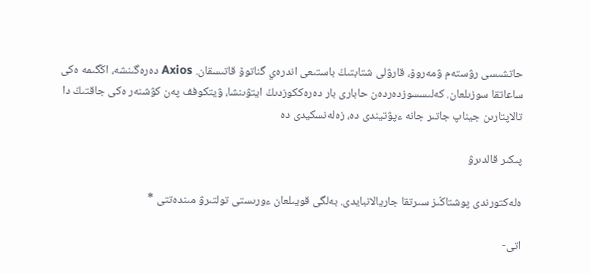حاتشىسى رۋستەم ۋمەروۆ، قارۋلى شتابتىڭ باستىعى اندرەي گناتوۆ قاتىسقان. Axios دەرەگىنشە، اڭگىمە ەكى ساعاتقا سوزىلعان. كەلىسسوزدەردەن حابارى بار دەرەككوزدىڭ ايتۋىنشا، ۋيتكوفف پەن كۋشنەر ەكى جاقتىڭ دا تالاپتارىن جيناپ جاتىر جانە ءپۋتيندى دە، زەلەنسكيدى دە

پىكىر قالدىرۋ

ەلەكتورندى پوشتاڭىز سىرتقا جاريالانبايدى. بەلگى قويىلعان ءورىستى تولتىرۋ مىندەتتى *

اتى-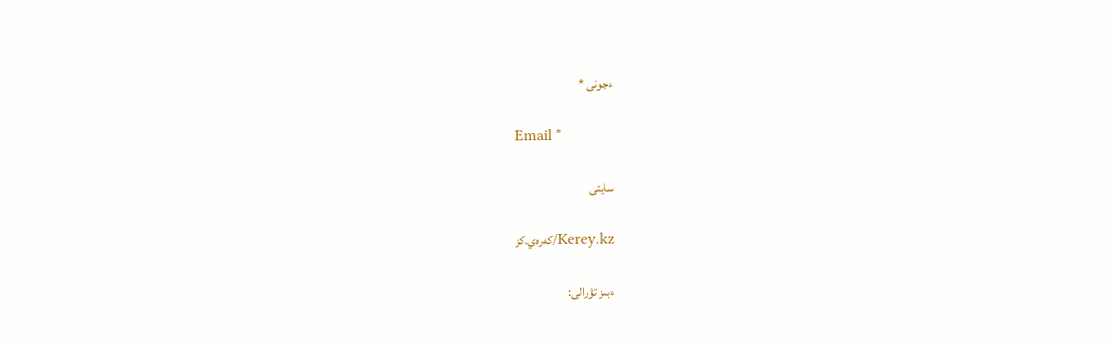ءجونى *

Email *

سايتى

Kerey.kz/كەرەي.كز

ءبىز تۋرالى: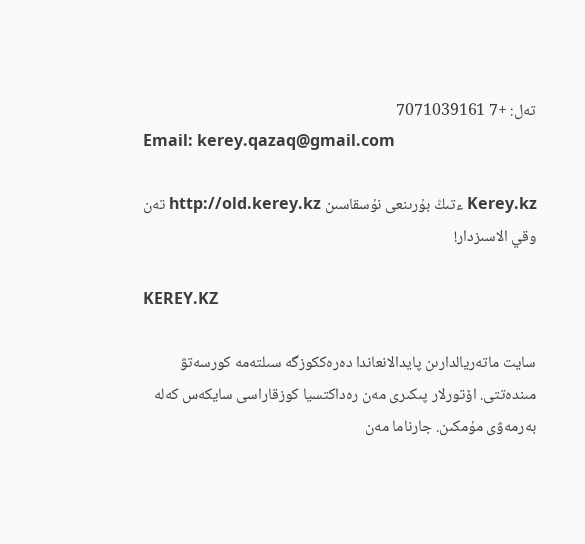تەل: +7 7071039161
Email: kerey.qazaq@gmail.com

Kerey.kz ءتىڭ بۇرىنعى نۇسقاسىن http://old.kerey.kz تەن وقي الاسىزدار!

KEREY.KZ

سايت ماتەريالدارىن پايدالانعاندا دەرەككوزگە سىلتەمە كورسەتۋ مىندەتتى. اۆتورلار پىكىرى مەن رەداكتسيا كوزقاراسى سايكەس كەلە بەرمەۋى مۇمكىن. جارناما مەن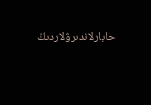حابارلاندىرۋلاردىڭ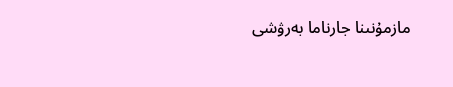مازمۇنىنا جارناما بەرۋشى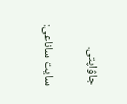جاۋاپتى.

سايت ساناعى: